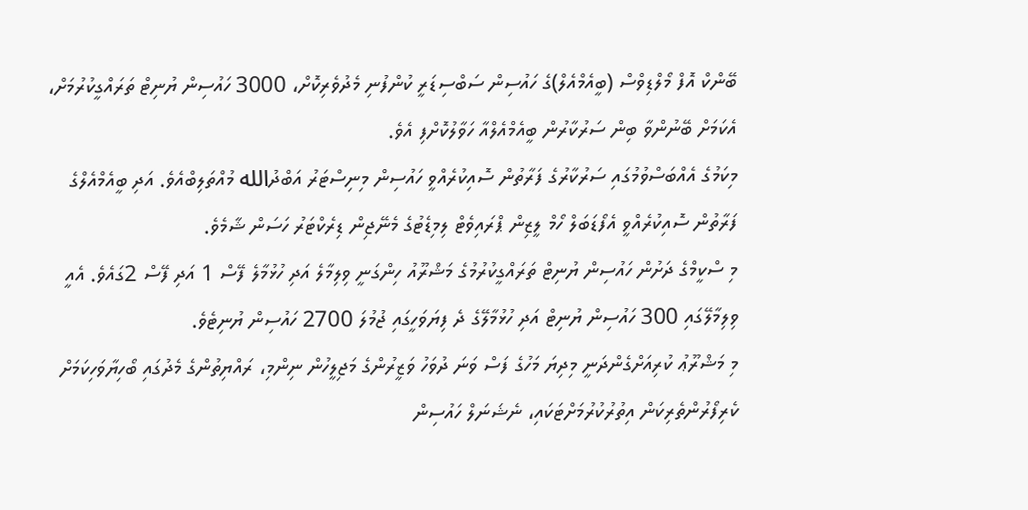ބޭންކް އޮފް މޯލްޑިވްސް (ބީއެމްއެލް)ގެ ހައުސިން ސަބްސިޑަރީ ކުންފުނި މެދުވެރިކޮށް، 3000 ހައުސިން ޔުނިޓް ތަރައްގީކުރުމަށް، އެކަމަށް ބޭނުންވާ ބިން ސަރުކާރުން ބީއެމްއެލްއާ ހަވާލުކޮށްފި އެވެ.
މިކަމުގެ އެއްބަސްވުމުގައި ސަރުކާރުގެ ފަރާތުން ސޮއިކުރެއްވީ ހައުސިން މިނިސްޓަރު އަބްދުالله މުއްތަލިބްއެވެ. އަދި ބީއެމްއެލްގެ ފަރާތުން ސޮއިކުރެއްވީ އެފޯޑަބަލް ހޯމް ލީޒިން ޕްރައިވެޓް ލިމިޑެޓުގެ މެނޭޖިން ޑިރެކްޓަރު ހަސަން ޝާމެވެ.
މި ސްކީމްގެ ދަށުން ހައުސިން ޔުނިޓް ތަރައްގީކުރުމުގެ މަޝްރޫއު ހިންގަނީ ވިލިމާލެ އަދި ހުޅުމާލެ ފޭސް 1 އަދި ފޭސް 2ގައެވެ. އެއީ ވިލިމާލޭގައި 300 ހައުސިން ޔުނިޓް އަދި ހުޅުމާލޭގެ ދެ ފިޔަވަހީގައި ޖުމުލަ 2700 ހައުސިން ޔުނިޓެވެ.
މި މަޝްރޫޢު ކުރިއަށްގެންދަނީ މިދިޔަ މަހުގެ ފަސް ވަނަ ދުވަހު ވަޒީރުންގެ މަޖިލީހުން ނިންމި، ރައްޔިތުންގެ މެދުގައި ބޯހިޔާވަހިކަމަށް ކެރިފޯރުންތެރިކަން އިތުރުކުރުމަށްޓަކައި، ނެޝަނަލް ހައުސިން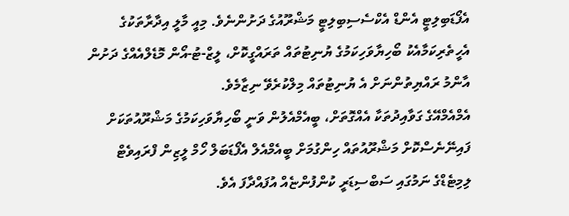އެފޯޑަބިލިޓީ އެންޑް އެކްސެސިބިލިޓީ މަޝްރޫއުގެ ދަށުންނެވެ. މިއީ މާލީ އިދާރާތަކުގެ އެހީތެރިކަމާއެކު ބޯހިޔާވަހިކަމުގެ ޔުނިޓުތައް ތަރައްގީކޮށް، ލީޒް-ޓު-އޯން މޮޑެލްއެއްގެ ދަށުން އާންމު ރައްޔިތުންނަށް އެ ޔުނިޓުތައް މިލްކުރެވޭ ނިޒާމެވެ.
އެމްއެމްއޭގެ ގަވާއިދުތަކާ އެއްގޮތަށް، ބީއެމްއެލުން ވަނީ ބޯހިޔާވަހިކަމުގެ މަޝްރޫއުތަކަށް ފައިނޭނެސްކޮށް މަޝްރޫއުތައް ހިންގުމަށް ބީއެމްއެލް އެފޯޑަބަލް ހޯމް ލީޒިން ފްރައިވެޓް ލިމިޓެޑްގެ ނަމުގައި ސަބްސިޑަރީ ކުންފުންޏެއް އުފައްދާފަ އެވެ.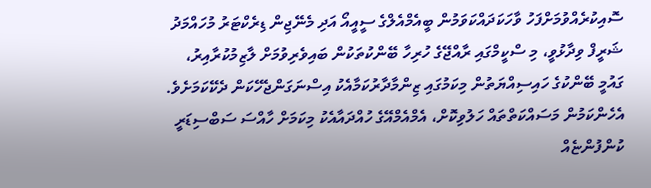ސޮއިކުރެއްވުމަށްފަހު ވާހަކަދައްކަވަމުން ބީއެމްއެލްގެ ސީއީއޯ އަދި މެނޭޖިން ޑިރެކްޓަރު މުހައްމަދު ޝަރީފް ވިދާޅުވީ، މި ސްކީމްގައި ރާއްޖޭގެ ހުރިހާ ބޭންކުތަކުން ބައިވެރިވުމަށް ލާޒިމުކުރާއިރު، ގައުމީ ބޭންކުގެ ހައިސިއްޔަތުން މިކަމުގައި ޒިންމާދާރުކަމާއެކު އިސްނަގަންޖެހޭކަން ދެކޭކަމަށެވެ. އެހެންކަމުން މަސައްކަތްތައް ހަލުވިކޮށް، އެމްއެމްއޭގެ ހުއްދައާއެކު މިކަމަށް ހާއްސަ ސަބްސިޑަރީ ކުންފުންޏެއް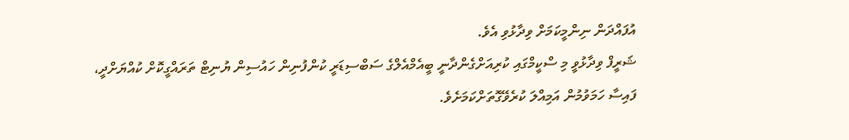އުފައްދަން ނިންމީކަމަށް ވިދާޅުވި އެވެ.
ޝަރީފް ވިދާޅުވީ މި ސްކީމްގައި ކުރިއަށްގެންދާނީ ބީއެމްއެލްގެ ސަބްސިޑަރީ ކުންފުނިން ހައުސިން ޔުނިޓް ތަރައްގީކޮށް ކުއްޔަށްދީ، ފައިސާ ހަމަވުމުން އަމިއްލަ ކުރެވޭގޮތަށްކަމަށެވެ.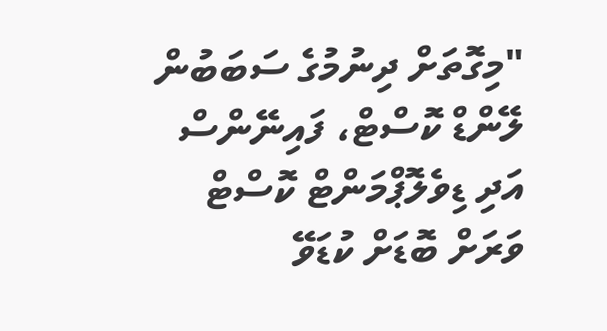"މިގޮތަށް ދިނުމުގެ ސަބަބުން ލޭންޑް ކޮސްޓް، ފައިނޭންސް އަދި ޑިވެލޮޕްމަންޓް ކޮސްޓް ވަރަށް ބޮޑަށް ކުޑަވޭ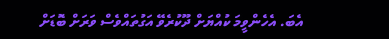އެބަ. އެހެންވީމަ ކުއްޔަށް ދޫކުރެވޭ އަގުތައްވެސް ވަރަށް ބޮޑަށް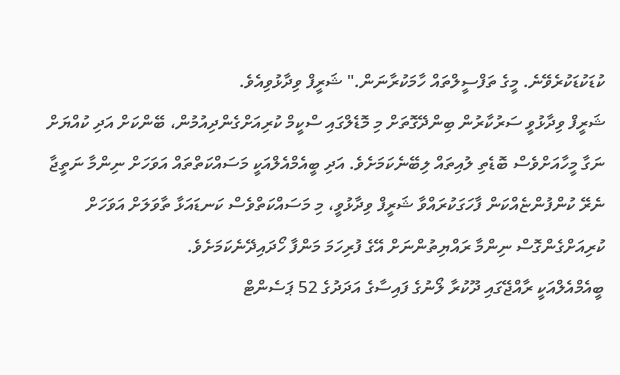ކުޑަކުޑަކުރެވޭނެ. މީގެ ތަފްސީލްތައް ހާމަކުރާނަން." ޝަރީފް ވިދާޅުވިއެވެ.
ޝަރީފް ވިދާޅުވީ ސަރުކާރުން ބިންދޭގޮތަށް މި މޮޑެލްގައި ސްކީމް ކުރިއަށްގެންދިއުމުން، ބޭންކަށް އަދި ކުއްޔަށް ނަގާ މީހާއަށްވެސް ބޮޑެތި ލުއިތައް ލިބޭނެކަމަށެވެ. އަދި ބީއެމްއެލްއަކީ މަސައްކަތްތައް އަވަހަށް ނިންމާ ނަތީޖާ ނެރޭ ކުންފުންޏެއްކަން ފާހަގަކުރައްވާ ޝަރީފް ވިދާޅުވީ، މި މަސައްކަތްވެސް ކަނޑައަޅާ ތާވަލަށް އަވަހަށް ކުރިއަށްގެންގޮސް ނިންމާ ރައްޔިތުންނަށް އޭގެ ފުރިހަމަ މަންފާ ހޯދައިދޭނެކަމަށެވެ.
ބީއެމްއެލްއަކީ ރާއްޖޭގައި ދޫކުރާ ލޯނުގެ ފައިސާގެ އަދަދުގެ 52 ޕަސެންޓް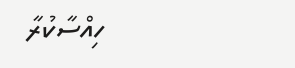ހިއްސާކުރާ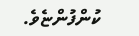ކުންފުންޏެވެ.